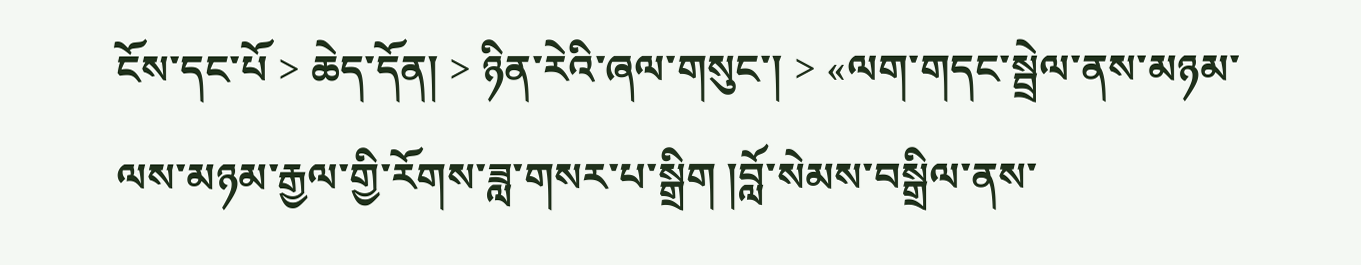ངོས་དང་པོ > ཆེད་དོན། > ཉིན་རེའི་ཞལ་གསུང་། > «ལག་གདང་སྦྲེལ་ནས་མཉམ་ལས་མཉམ་རྒྱལ་གྱི་རོགས་ཟླ་གསར་པ་སྒྲིག །བློ་སེམས་བསྒྲིལ་ནས་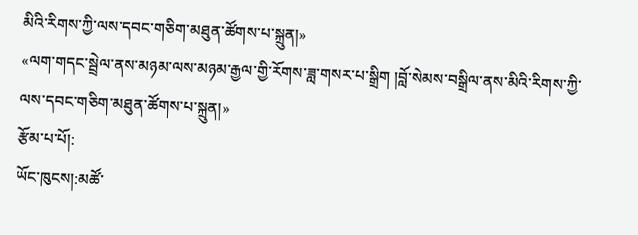མིའི་རིགས་ཀྱི་ལས་དབང་གཅིག་མཐུན་ཚོགས་པ་སྐྲུན།»
«ལག་གདང་སྦྲེལ་ནས་མཉམ་ལས་མཉམ་རྒྱལ་གྱི་རོགས་ཟླ་གསར་པ་སྒྲིག །བློ་སེམས་བསྒྲིལ་ནས་མིའི་རིགས་ཀྱི་ལས་དབང་གཅིག་མཐུན་ཚོགས་པ་སྐྲུན།»
རྩོམ་པ་པོ།:
ཡོང་ཁུངས།:མཚོ་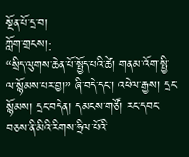སྔོན་པོ་དྲ་བ།
ཀློག་གྲངས།:
“སྲིད་ལུགས་ཆེན་པོ་སྤྱོད་པའི་ཚེ། གནམ་འོག་སྤྱི་ལ་སྙོམས་པར་བྱ།” ཞི་བདེ་དང་། འཕེལ་རྒྱས། དྲང་སྙོམས། དྲང་བདེན། དམངས་གཙོ། རང་དབང་བཅས་ནི་མིའི་རིགས་ཧྲིལ་པོའི་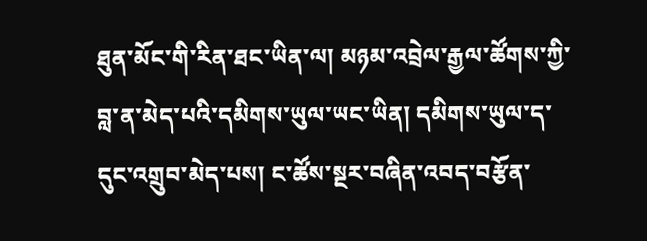ཐུན་མོང་གི་རིན་ཐང་ཡིན་ལ། མཉམ་འབྲེལ་རྒྱལ་ཚོགས་ཀྱི་བླ་ན་མེད་པའི་དམིགས་ཡུལ་ཡང་ཡིན། དམིགས་ཡུལ་ད་དུང་འགྲུབ་མེད་པས། ང་ཚོས་སྔར་བཞིན་འབད་བརྩོན་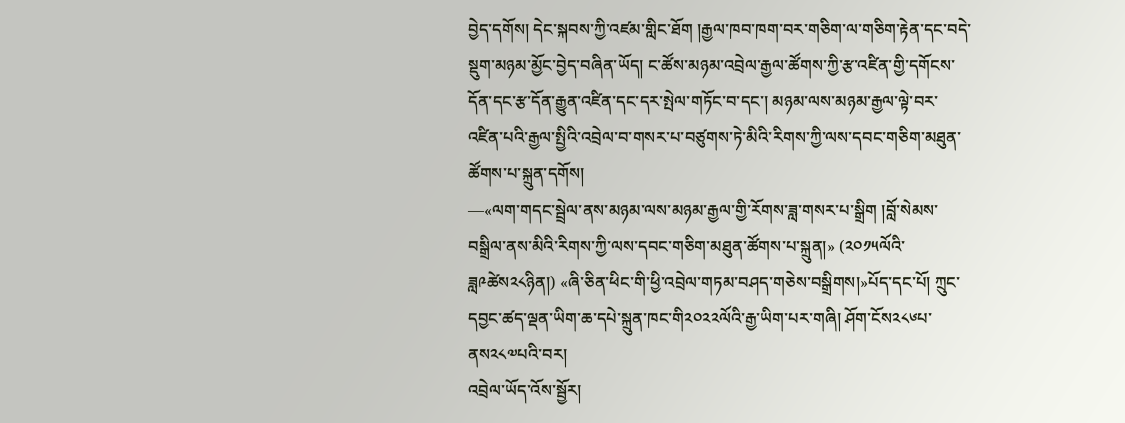བྱེད་དགོས། དེང་སྐབས་ཀྱི་འཛམ་གླིང་ཐོག །རྒྱལ་ཁབ་ཁག་བར་གཅིག་ལ་གཅིག་རྟེན་དང་བདེ་སྡུག་མཉམ་མྱོང་བྱེད་བཞིན་ཡོད། ང་ཚོས་མཉམ་འབྲེལ་རྒྱལ་ཚོགས་ཀྱི་རྩ་འཛིན་གྱི་དགོངས་དོན་དང་རྩ་དོན་རྒྱུན་འཛིན་དང་དར་སྤེལ་གཏོང་བ་དང་། མཉམ་ལས་མཉམ་རྒྱལ་ལྟེ་བར་འཛིན་པའི་རྒྱལ་སྤྱིའི་འབྲེལ་བ་གསར་པ་བཙུགས་ཏེ་མིའི་རིགས་ཀྱི་ལས་དབང་གཅིག་མཐུན་ཚོགས་པ་སྐྲུན་དགོས།
—«ལག་གདང་སྦྲེལ་ནས་མཉམ་ལས་མཉམ་རྒྱལ་གྱི་རོགས་ཟླ་གསར་པ་སྒྲིག །བློ་སེམས་བསྒྲིལ་ནས་མིའི་རིགས་ཀྱི་ལས་དབང་གཅིག་མཐུན་ཚོགས་པ་སྐྲུན།» (༢༠༡༥ལོའི་ཟླ༩ཚེས༢༨ཉིན།) «ཞི་ཅིན་ཕིང་གི་ཕྱི་འབྲེལ་གཏམ་བཤད་གཅེས་བསྒྲིགས།»པོད་དང་པོ། ཀྲུང་དབྱང་ཚད་ལྡན་ཡིག་ཆ་དཔེ་སྐྲུན་ཁང་གི༢༠༢༢ལོའི་རྒྱ་ཡིག་པར་གཞི། ཤོག་ངོས༢༨༦པ་ནས༢༨༧པའི་བར།
འབྲེལ་ཡོད་འོས་སྦྱོར།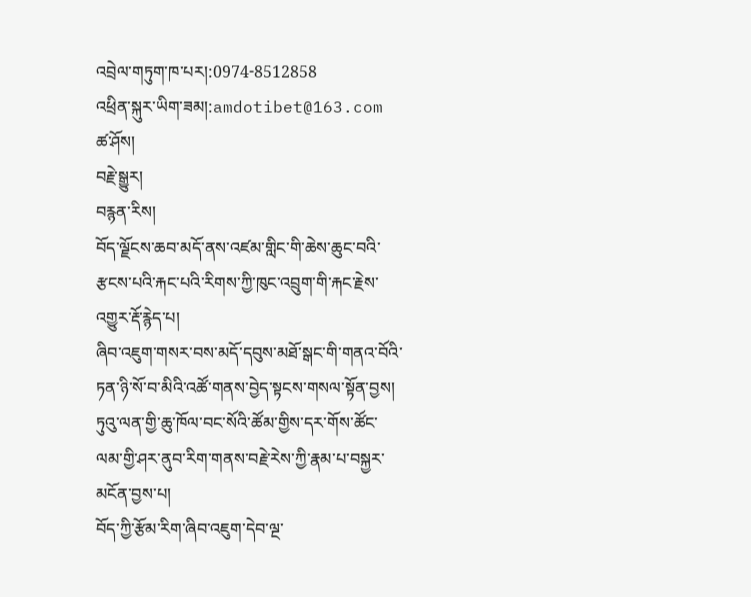འབྲེལ་གཏུག་ཁ་པར།:0974-8512858
འཕྲིན་སྐུར་ཡིག་ཟམ།:amdotibet@163.com
ཚ་ཤོས།
བརྗེ་སྒྱུར།
བརྙན་རིས།
བོད་ལྗོངས་ཆབ་མདོ་ནས་འཛམ་གླིང་གི་ཆེས་ཆུང་བའི་རྩངས་པའི་རྐང་པའི་རིགས་ཀྱི་ཁུང་འབྲུག་གི་རྐང་རྗེས་འགྱུར་རྡོ་རྙེད་པ།
ཞིབ་འཇུག་གསར་བས་མདོ་དབུས་མཐོ་སྒང་གི་གནའ་བོའི་ཏན་ཉི་སོ་བ་མིའི་འཚོ་གནས་བྱེད་སྟངས་གསལ་སྟོན་བྱས།
ཏུའུ་ལན་གྱི་ཆུ་ཁོལ་བང་སོའི་ཚོམ་གྱིས་དར་གོས་ཚོང་ལམ་གྱི་ཤར་ནུབ་རིག་གནས་བརྗེ་རེས་ཀྱི་རྣམ་པ་བསྐྱར་མངོན་བྱས་པ།
བོད་ཀྱི་རྩོམ་རིག་ཞིབ་འཇུག་དེབ་ལྔ་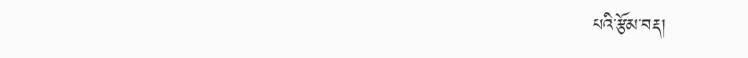པའི་རྩོམ་བརྡ།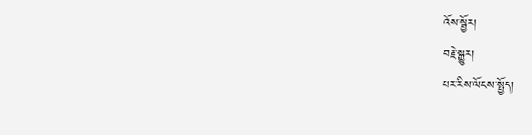འོས་སྦྱོར།
བརྗེ་སྒྱུར།
པར་རིས་ལོངས་སྤྱོད།